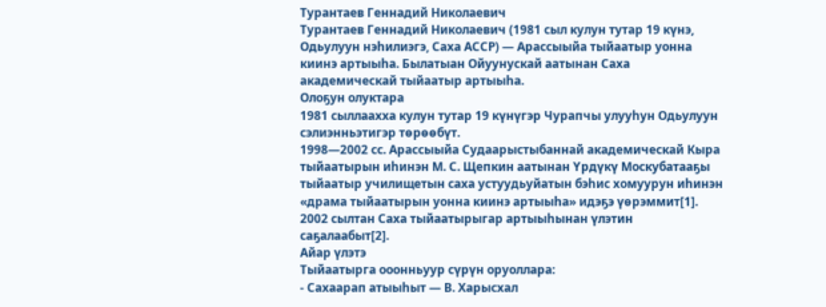Турантаев Геннадий Николаевич
Турантаев Геннадий Николаевич (1981 сыл кулун тутар 19 күнэ, Одьулуун нэһилиэгэ, Саха АССР) — Арассыыйа тыйаатыр уонна киинэ артыыһа. Былатыан Ойуунускай аатынан Саха академическай тыйаатыр артыыһа.
Олоҕун олуктара
1981 сыллаахха кулун тутар 19 күнүгэр Чурапчы улууһун Одьулуун сэлиэнньэтигэр төрөөбүт.
1998—2002 сс. Арассыыйа Судаарыстыбаннай академическай Кыра тыйаатырын иһинэн М. С. Щепкин аатынан Үрдүкү Москубатааҕы тыйаатыр училищетын саха устуудьуйатын бэһис хомуурун иһинэн «драма тыйаатырын уонна киинэ артыыһа» идэҕэ үөрэммит[1].
2002 сылтан Саха тыйаатырыгар артыыһынан үлэтин саҕалаабыт[2].
Айар үлэтэ
Тыйаатырга ооонньуур сүрүн оруоллара:
- Сахаарап атыыһыт — В. Харысхал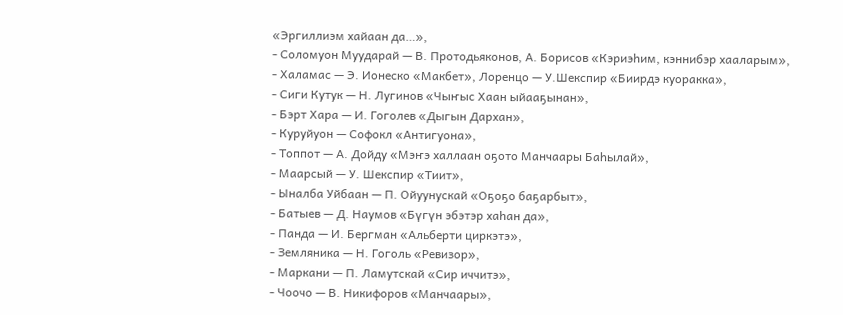«Эргиллиэм хайаан да…»,
- Соломуон Муударай — В. Протодьяконов, А. Борисов «Кэриэһим, кэннибэр хааларым»,
- Халамас — Э. Ионеско «Макбет», Лоренцо — У.Шекспир «Биирдэ куоракка»,
- Сиги Кутук — Н. Лугинов «Чыҥыс Хаан ыйааҕынан»,
- Бэрт Хара — И. Гоголев «Дыгын Дархан»,
- Куруйуон — Софокл «Антигуона»,
- Топпот — А. Дойду «Мэҥэ халлаан оҕото Манчаары Баһылай»,
- Маарсый — У. Шекспир «Тиит»,
- Ыналба Уйбаан — П. Ойуунускай «Оҕоҕо баҕарбыт»,
- Батыев — Д. Наумов «Бүгүн эбэтэр хаһан да»,
- Панда — И. Бергман «Альберти циркэтэ»,
- Земляника — Н. Гоголь «Ревизор»,
- Маркани — П. Ламутскай «Сир иччитэ»,
- Чоочо — В. Никифоров «Манчаары»,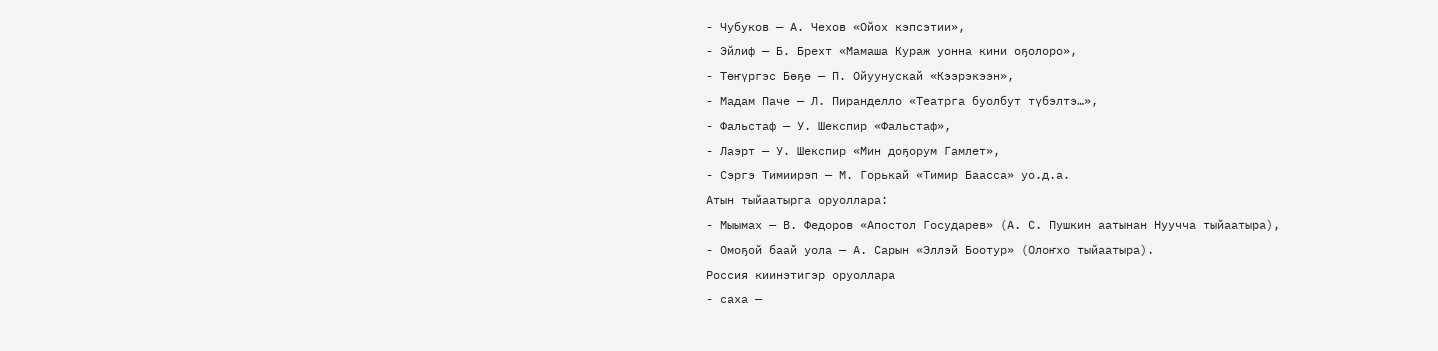- Чубуков — А. Чехов «Ойох кэпсэтии»,
- Эйлиф — Б. Брехт «Мамаша Кураж уонна кини оҕолоро»,
- Төҥүргэс Бөҕө — П. Ойуунускай «Кээрэкээн»,
- Мадам Паче — Л. Пиранделло «Театрга буолбут түбэлтэ…»,
- Фальстаф — У. Шекспир «Фальстаф»,
- Лаэрт — У. Шекспир «Мин доҕорум Гамлет»,
- Сэргэ Тимиирэп — М. Горькай «Тимир Баасса» уо.д.а.
Атын тыйаатырга оруоллара:
- Мыымах — В. Федоров «Апостол Государев» (А. С. Пушкин аатынан Нуучча тыйаатыра),
- Омоҕой баай уола — А. Сарын «Эллэй Боотур» (Олоҥхо тыйаатыра).
Россия киинэтигэр оруоллара
- саха —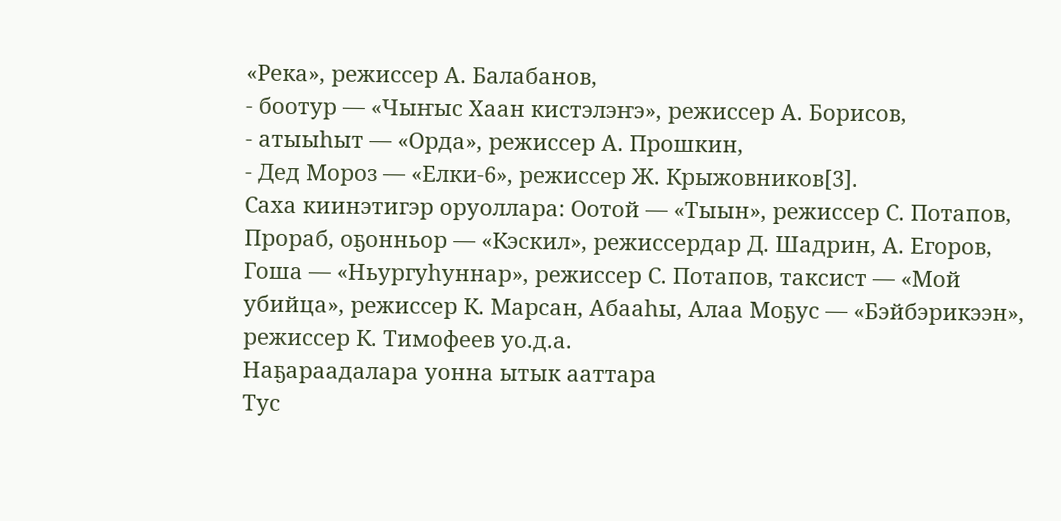«Река», режиссер А. Балабанов,
- боотур — «Чыҥыс Хаан кистэлэҥэ», режиссер А. Борисов,
- атыыһыт — «Орда», режиссер А. Прошкин,
- Дед Мороз — «Елки-6», режиссер Ж. Крыжовников[3].
Саха киинэтигэр оруоллара: Оотой — «Тыын», режиссер С. Потапов, Прораб, оҕонньор — «Кэскил», режиссердар Д. Шадрин, А. Егоров, Гоша — «Ньургуһуннар», режиссер С. Потапов, таксист — «Мой убийца», режиссер К. Марсан, Абааһы, Алаа Моҕус — «Бэйбэрикээн», режиссер К. Тимофеев уо.д.а.
Наҕараадалара уонна ытык ааттара
Тус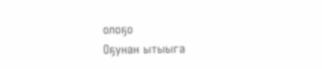олоҕо
Оҕунан ытыыга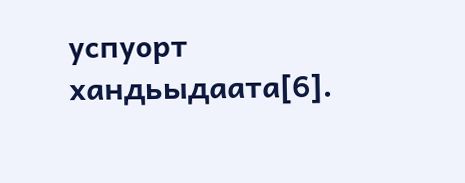успуорт хандьыдаата[6].